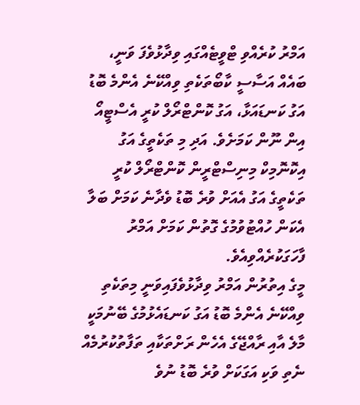އަމްރު ކުރެއްވި ޓްވީޓެއްގައި ވިދާޅުވެފަ ވަނީ، ބައެއް އަސާސީ ކާބޯތަކެތި ވިއްކޭނެ އެންމެ ބޮޑު އަގު ކަނޑައަޅާ، އަގު ކޮންޓްރޯލް ކުރީ އެސްޓީއޯ އިން ނޫން ކަމަށެވެ. އަދި މި ތަކެތީގެ އަގު އިކޮނޮމިކް މިނިސްޓްރީން ކޮންޓްރޯލް ކުރީ ތަކެތީގެ އަގު އެއަށް ވުރެ ބޮޑު ވެދާނެ ކަމަށް ބަލާ އެކަން ހުއްޓުވުމުގެ ގޮތުން ކަމަށް އަމްރު ފާހަގަކުރެއްވިއެވެ.
މީގެ އިތުރުން އަމްރު ވިދާޅުވެފައިވަނީ މިތަކެތި ވިއްކޭނެ އެންމެ ބޮޑު އަގު ކަނޑައެޅުމުގެ ބޭނުމަކީ މާލެ އާއި ރާއްޖޭގެ އެހެން ރަށްތަކާއި ތަފާތުކުރުމެއް ނެތި ވަކި އަގަކަށް ވުރެ ބޮޑު ނުވެ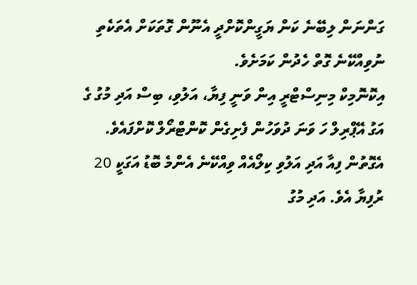ގަންނަން ލިބޭނެ ކަން ޔަގީންކޮށްދީ އެނޫން ގޮތަކަށް އެތަކެތި ނުވިއްކޭނެ ގޮތް ހެދުން ކަމަށެވެ.
އިކޮނޮމިކް މިނިސްޓްރީ އިން ވަނީ ފިޔާ، އަލުވި، ބިސް އަދި މުގު ގެ އަގު އޭޕްރިލް ހަ ވަނަ ދުވަހުން ފެށިގެން ކޮންޓްރޯލް ކޮށްފައެވެ. އެގޮތުން ފިއާ އަދި އަލުވި ކިލޯއެއް ވިއްކޭނެ އެންމެ ބޮޑު އަގަކީ 20 ރުފިޔާ އެވެ. އަދި މުގު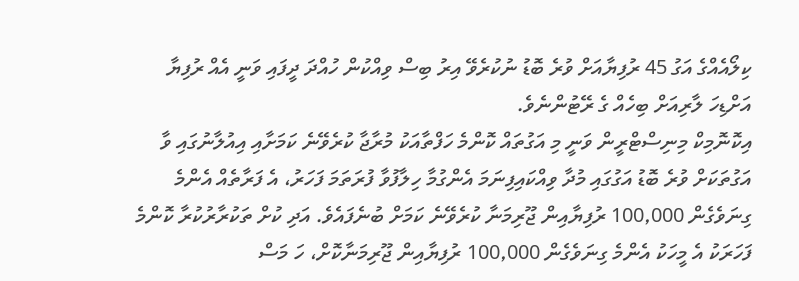ކިލޯއެއްގެ އަގު 45 ރުފިޔާއަށް ވުރެ ބޮޑު ނުކުރެވޭ އިރު ބިސް ވިއްކުން ހުއްދަ ދީފައި ވަނީ އެއް ރުފިޔާ އަށްޑިހަ ލާރިއަށް ބިހެއް ގެ ރޭޓުންނެވެ.
އިކޮނޮމިކް މިނިސްޓްރީން ވަނީ މި އަގުތައް ކޮންމެ ހަފްތާއަކު މުރާޖާ ކުރެވޭނެ ކަމަށާއި އިއުލާނުގައި ވާ އަގުތަކަށް ވުރެ ބޮޑު އަގުގައި މުދާ ވިއްކައިފިނަމަ އެންގުމާ ހިލާފުވާ ފުރަތަމަ ފަހަރު، އެ ފަރާތެއް އެންމެ ގިނަވެގެން 100,000 ރުފިޔާއިން ޖޫރިމަނާ ކުރެވޭނެ ކަމަށް ބުނެފައެވެ. އަދި ކުށް ތަކުރާރުކުރާ ކޮންމެ ފަހަރަކު އެ މީހަކު އެންމެ ގިނަވެގެން 100,000 ރުފިޔާއިން ޖޫރިމަނާކޮށް، ހަ މަސް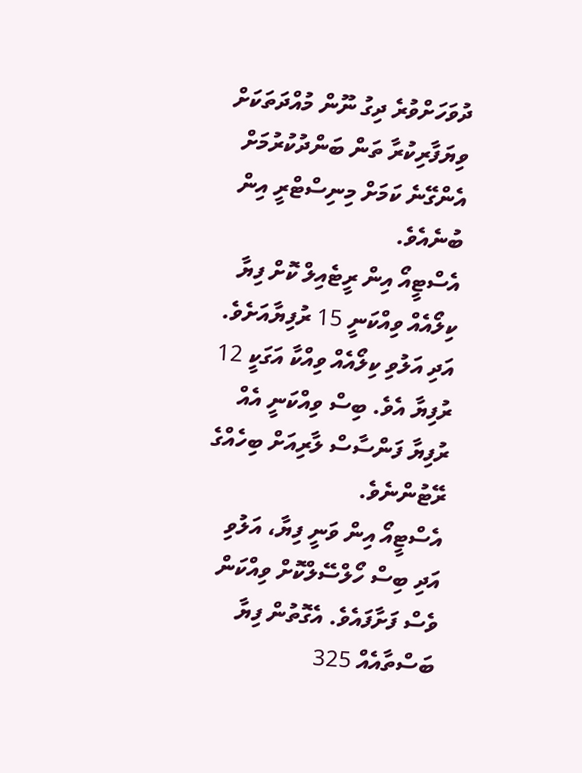ދުވަހަށްވުރެ ދިގު ނޫން މުއްދަތަކަށް ވިޔަފާރިކުރާ ތަން ބަންދުކުރުމަށް އެންގޭނެ ކަމަށް މިނިސްޓްރީ އިން ބުނެއެވެ.
އެސްޓީއޯ އިން ރީޓެއިލް ކޮށް ފިޔާ ކިލޯއެއް ވިއްކަނީ 15 ރުފިޔާއަށެވެ. އަދި އަލުވި ކިލޯއެއް ވިއްކާ އަގަކީ 12 ރުފިޔާ އެވެ. ބިސް ވިއްކަނީ އެއް ރުފިޔާ ފަންސާސް ލާރިއަށް ބިހެއްގެ ރޭޓުންނެވެ.
އެސްޓީއޯ އިން ވަނީ ފިޔާ، އަލުވި އަދި ބިސް ހޯލްސޭލްކޮށް ވިއްކަން ވެސް ފަށާފައެވެ. އެގޮތުން ފިޔާ ބަސްތާއެއް 325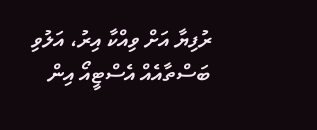ރުފިޔާ އަށް ވިއްކާ އިރު، އަލުވި ބަސްތާއެއް އެސްޓީއޯ އިން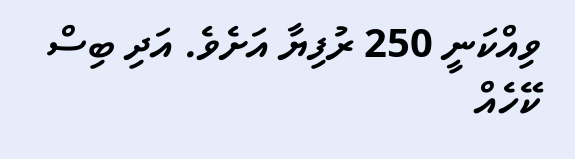ވިއްކަނީ 250 ރުފިޔާ އަށެވެ. އަދި ބިސް ކޭހެއް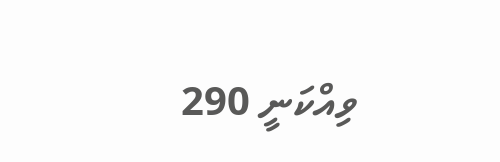ވިއްކަނީ 290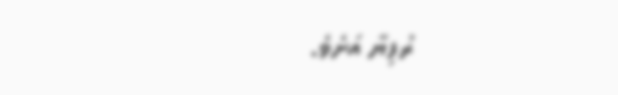ރުފިޔާ އަށެވެ.